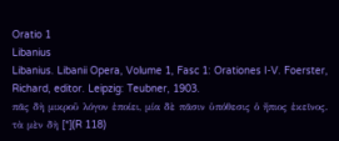Oratio 1
Libanius
Libanius. Libanii Opera, Volume 1, Fasc 1: Orationes I-V. Foerster, Richard, editor. Leipzig: Teubner, 1903.
πᾶς δὴ μικροῦ λόγον ἐποίει, μία δὲ πᾶσιν ὑπόθεσις ὁ ἤπιος ἐκεῖνος. τὰ μὲν δὴ [*](R 118)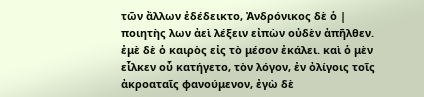τῶν ἄλλων ἐδέδεικτο, Ἀνδρόνικος δὲ ὁ | ποιητὴς λων ἀεὶ λέξειν εἰπὼν οὐδὲν ἀπῆλθεν. ἐμὲ δὲ ὁ καιρὸς εἰς τὸ μέσον ἐκάλει. καὶ ὁ μὲν εἷλκεν οὗ κατήγετο, τὸν λόγον, ἐν ὀλίγοις τοῖς ἀκροαταῖς φανούμενον, ἐγὼ δὲ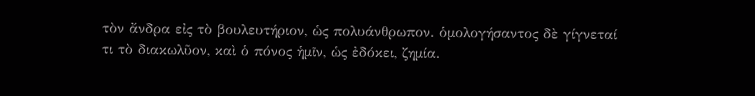τὸν ἄνδρα εἰς τὸ βουλευτήριον, ὡς πολυάνθρωπον. ὁμολογήσαντος δὲ γίγνεταί τι τὸ διακωλῦον, καὶ ὁ πόνος ἡμῖν, ὡς ἐδόκει, ζημία.